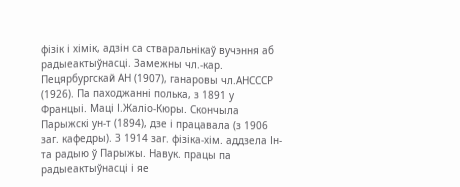фізік і хімік, адзін са стваральнікаў вучэння аб радыеактыўнасці. Замежны чл.-кар. Пецярбургскай АН (1907), ганаровы чл.АНСССР (1926). Па паходжанні полька, з 1891 у Францыі. Маці І.Жаліо-Кюры. Скончыла Парыжскі ун-т (1894), дзе і працавала (з 1906 заг. кафедры). З 1914 заг. фізіка-хім. аддзела Ін-та радыю ў Парыжы. Навук. працы па радыеактыўнасці і яе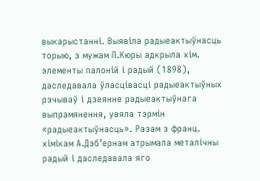выкарыстанні. Выявіла радыеактыўнасць торыю, з мужам П.Кюры адкрыла хім. элементы палоній і радый (1898), даследавала ўласцівасці радыеактыўных рэчываў і дзеянне радыеактыўнага выпрамянення, увяла тэрмін «радыеактыўнасць». Разам з франц. хімікам А.Дэб’ернам атрымала металічны радый і даследавала яго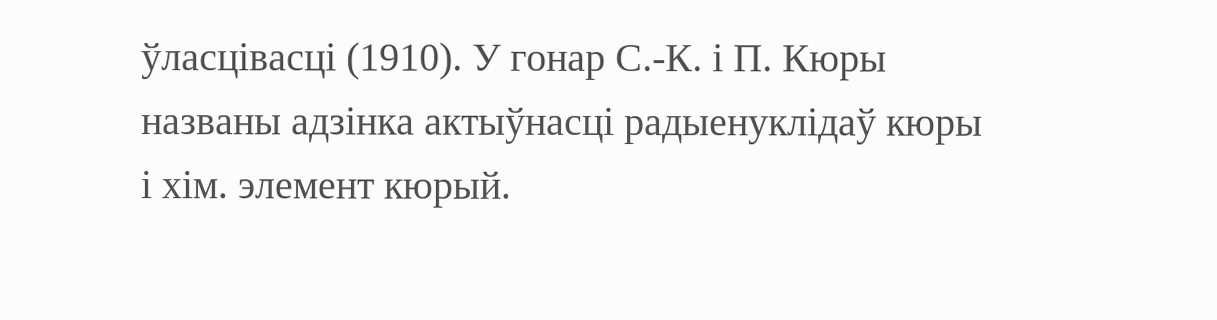ўласцівасці (1910). У гонар С.-К. і П. Кюры названы адзінка актыўнасці радыенуклідаў кюры і хім. элемент кюрый.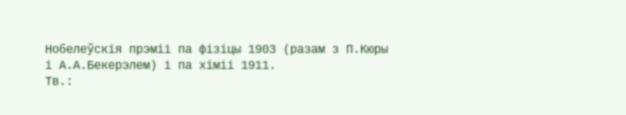Нобелеўскія прэміі па фізіцы 1903 (разам з П.Кюры і А.А.Бекерэлем) і па хіміі 1911.
Тв.: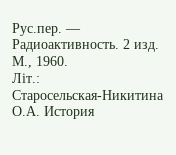Рус.пер. — Радиоактивность. 2 изд. М., 1960.
Літ.:
Старосельская-Никитина О.А. История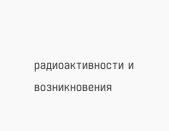радиоактивности и возникновения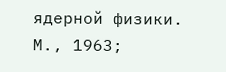ядерной физики. М., 1963;